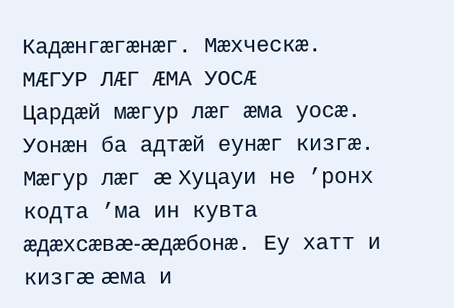Кадæнгæгæнæг. Мæхческæ.
МÆГУР ЛÆГ ÆМА УОСÆ
Цардæй мæгур лæг æма уосæ. Уонæн ба адтæй еунæг кизгæ. Мæгур лæг æ Хуцауи не ’ронх кодта ’ма ин кувта æдæхсæвæ-æдæбонæ. Еу хатт и кизгæ æма и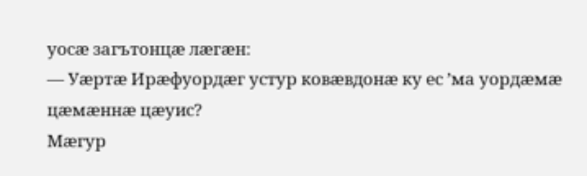уосæ загътонцæ лæгæн:
— Уæртæ Ирæфуордæг устур ковæвдонæ ку ес ’ма уордæмæ цæмæннæ цæуис?
Мæгур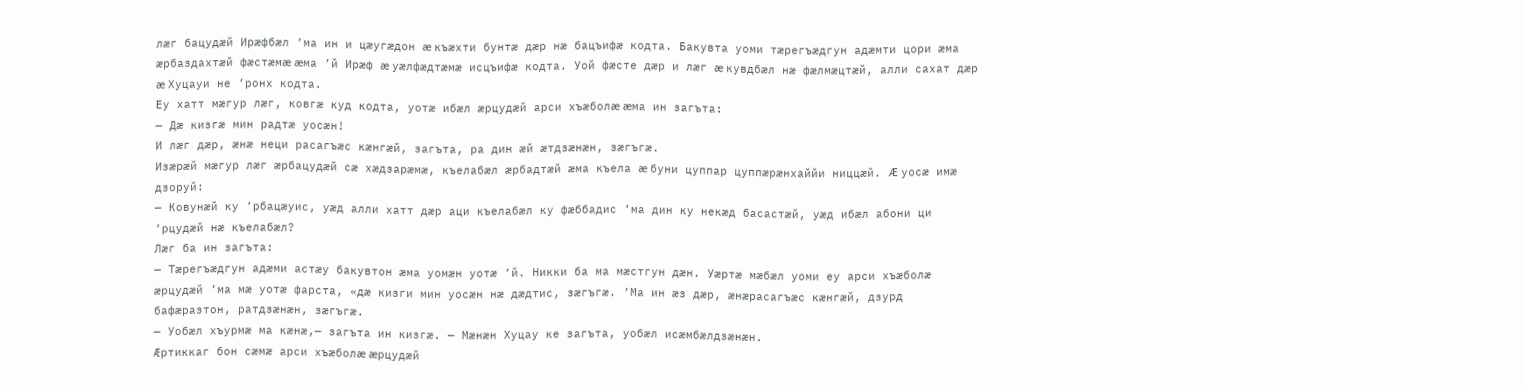лæг бацудæй Ирæфбæл ’ма ин и цæугæдон æ къæхти бунтæ дæр нæ бацъифæ кодта. Бакувта уоми тæрегъæдгун адæмти цори æма æрбаздахтæй фæстæмæ æма ’й Ирæф æ уæлфæдтæмæ исцъифæ кодта. Уой фæсте дæр и лæг æ кувдбæл нæ фæлмæцтæй, алли сахат дæр æ Хуцауи не ’ронх кодта.
Еу хатт мæгур лæг, ковгæ куд кодта, уотæ ибæл æрцудæй арси хъæболæ æма ин загъта:
— Дæ кизгæ мин радтæ уосæн!
И лæг дæр, æнæ неци расагъæс кæнгæй, загъта, ра дин æй æтдзæнæн, зæгъгæ.
Изæрæй мæгур лæг æрбацудæй сæ хæдзарæмæ, къелабæл æрбадтæй æма къела æ буни цуппар цуппæрæнхаййи ниццæй. Æ уосæ имæ дзоруй:
— Ковунæй ку ’рбацæуис, уæд алли хатт дæр аци къелабæл ку фæббадис ’ма дин ку некæд басастæй, уæд ибæл абони ци ’рцудæй нæ къелабæл?
Лæг ба ин загъта:
— Тæрегъæдгун адæми астæу бакувтон æма уомæн уотæ ’й. Никки ба ма мæстгун дæн. Уæртæ мæбæл уоми еу арси хъæболæ æрцудæй ’ма мæ уотæ фарста, «дæ кизги мин уосæн нæ дæдтис, зæгъгæ. ’Ма ин æз дæр, æнæрасагъæс кæнгæй, дзурд бафæразтон, ратдзæнæн, зæгъгæ.
— Уобæл хъурмæ ма кæнæ,— загъта ин кизгæ. — Мæнæн Хуцау ке загъта, уобæл исæмбæлдзæнæн.
Æртиккаг бон сæмæ арси хъæболæ æрцудæй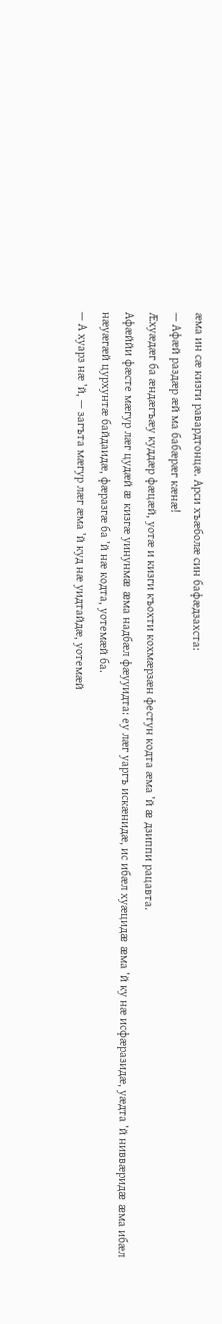æма ин сæ кизги равардтонцæ. Арси хъæболæ син бафæдзахста:
— Афæй раздæр æй ма бабæрæг кæнæ!
Æхуæдæг ба æндæгъæу куддæр фæцæй, уотæ и кизги къохти кохмæрзæн фестун кодта æма ’й æ дзиппи рацавта.
Афæййи фæсте мæгур лæг цудæй æ кизгæ уинунмæ æма надбæл фæууидта: еу лæг уаргъ искæнидæ, ис ибæл хуæцидæ æма ’й ку нæ исфæразидæ, уæдта ’й ниввæридæ æма ибæл нæуæгæй цурхунтæ байдаидæ, фæразгæ ба ’й нæ кодта, уотемæй ба.
— А хуарз нæ ’й, — загъта мæгур лæг æма ’й куд нæ уидтайдæ, уотемæй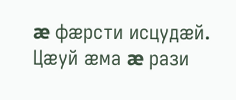æ фæрсти исцудæй.
Цæуй æма æ рази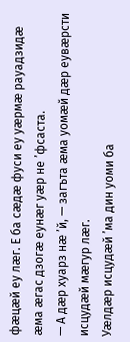фæцæй еу лæг. Е ба сæдæ фуси еу уæрмæ рауадзидæ æма æгас дзогæ еунæг уæр не ’фсаста.
— А дæр хуарз нæ ’й, — загъта æма уомæй дæр еувæрсти исцудæй мæгур лæг.
Уæлдæр исцудæй ’ма дин уоми ба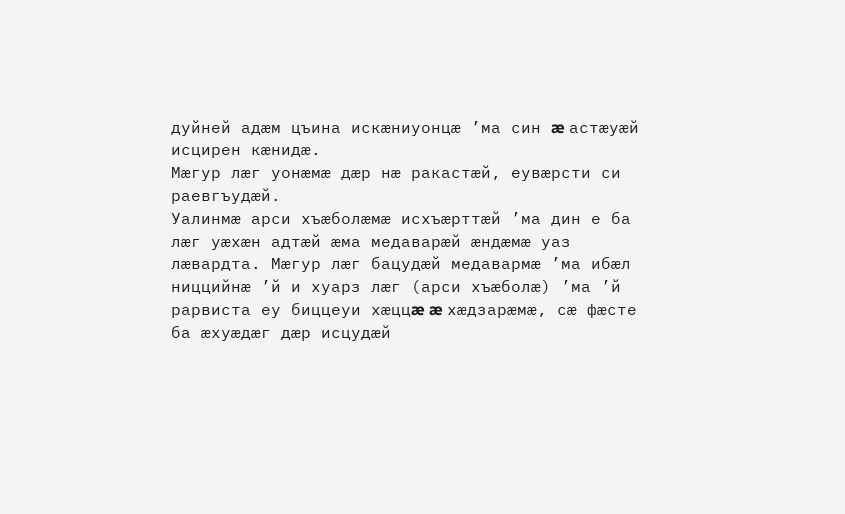дуйней адæм цъина искæниуонцæ ’ма син æ астæуæй исцирен кæнидæ.
Мæгур лæг уонæмæ дæр нæ ракастæй, еувæрсти си раевгъудæй.
Уалинмæ арси хъæболæмæ исхъæрттæй ’ма дин е ба лæг уæхæн адтæй æма медаварæй æндæмæ уаз лæвардта. Мæгур лæг бацудæй медавармæ ’ма ибæл ниццийнæ ’й и хуарз лæг (арси хъæболæ) ’ма ’й рарвиста еу биццеуи хæццæ æ хæдзарæмæ, сæ фæсте ба æхуæдæг дæр исцудæй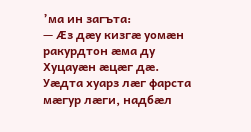’ма ин загъта:
— Æз дæу кизгæ уомæн ракурдтон æма ду Хуцауæн æцæг дæ.
Уæдта хуарз лæг фарста мæгур лæги, надбæл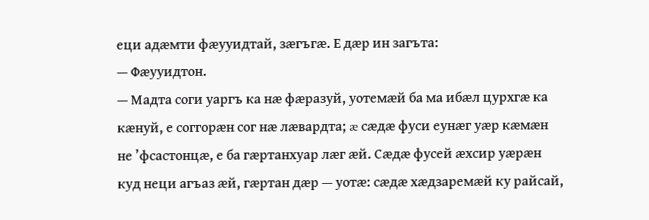еци адæмти фæууидтай, зæгъгæ. Е дæр ин загъта:
— Фæууидтон.
— Мадта соги уаргъ ка нæ фæразуй, уотемæй ба ма ибæл цурхгæ ка кæнуй, е соггорæн сог нæ лæвардта; æ сæдæ фуси еунæг уæр кæмæн не ’фсастонцæ, е ба гæртанхуар лæг æй. Сæдæ фусей æхсир уæрæн куд неци агъаз æй, гæртан дæр — уотæ: сæдæ хæдзаремæй ку райсай,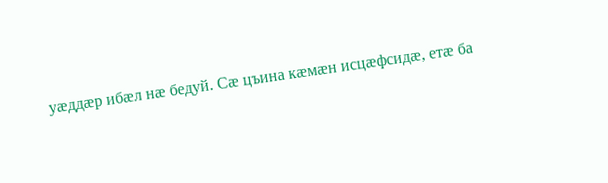уæддæр ибæл нæ бедуй. Сæ цъина кæмæн исцæфсидæ, етæ ба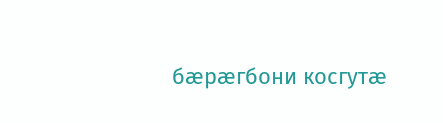бæрæгбони косгутæ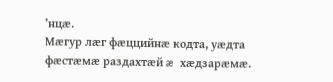’нцæ.
Мæгур лæг фæццийнæ кодта, уæдта фæстæмæ раздахтæй æ хæдзарæмæ.